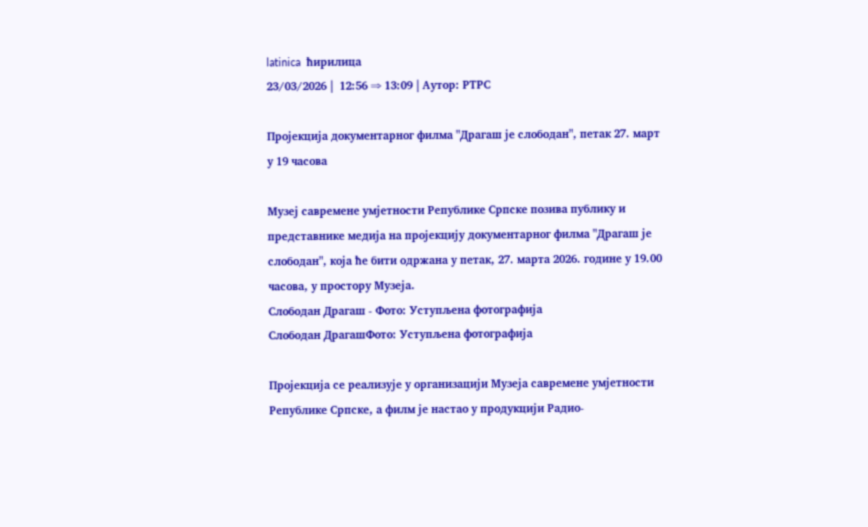latinica  ћирилица
23/03/2026 |  12:56 ⇒ 13:09 | Аутор: РТРС

Пројекција документарног филма "Драгаш је слободан", петак 27. март у 19 часова

Музеј савремене умјетности Републике Српске позива публику и представнике медија на пројекцију документарног филма "Драгаш је слободан", која ће бити одржана у петак, 27. марта 2026. године у 19.00 часова, у простору Музеја.
Слободан Драгаш - Фото: Уступљена фотографија
Слободан ДрагашФото: Уступљена фотографија

Пројекција се реализује у организацији Музеја савремене умјетности Републике Српске, а филм је настао у продукцији Радио-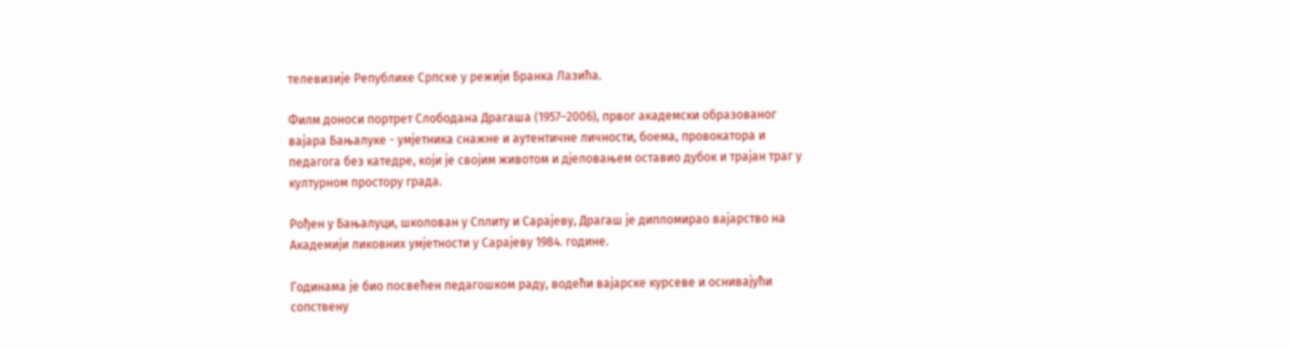телевизије Републике Српске у режији Бранка Лазића.

Филм доноси портрет Слободана Драгаша (1957–2006), првог академски образованог вајара Бањалуке - умјетника снажне и аутентичне личности, боема, провокатора и педагога без катедре, који је својим животом и дјеловањем оставио дубок и трајан траг у културном простору града.

Рођен у Бањалуци, школован у Сплиту и Сарајеву, Драгаш је дипломирао вајарство на Академији ликовних умјетности у Сарајеву 1984. године.

Годинама је био посвећен педагошком раду, водећи вајарске курсеве и оснивајући сопствену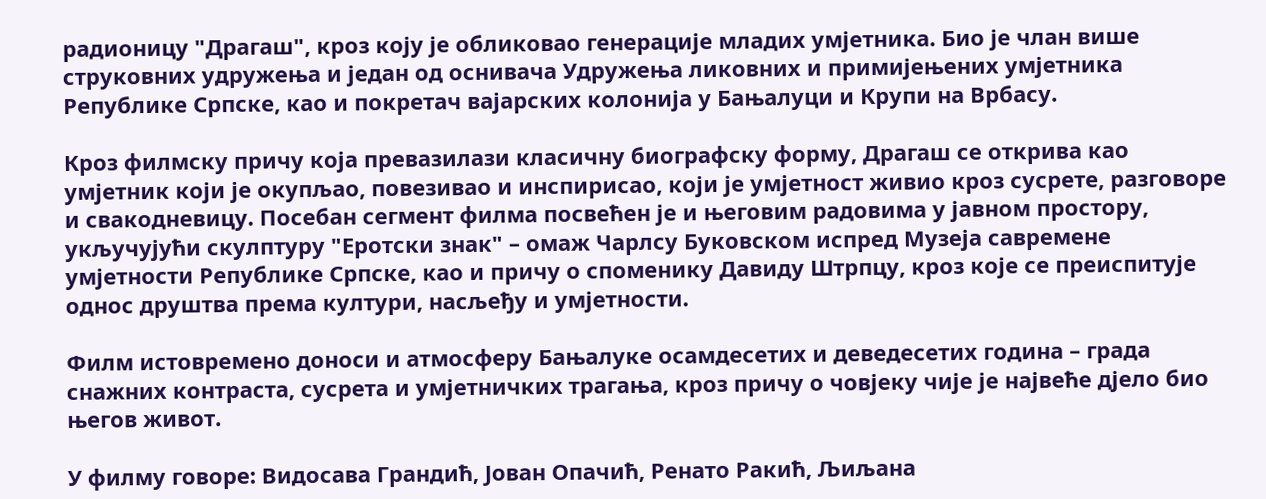радионицу "Драгаш", кроз коју је обликовао генерације младих умјетника. Био је члан више струковних удружења и један од оснивача Удружења ликовних и примијењених умјетника Републике Српске, као и покретач вајарских колонија у Бањалуци и Крупи на Врбасу.

Кроз филмску причу која превазилази класичну биографску форму, Драгаш се открива као умјетник који је окупљао, повезивао и инспирисао, који је умјетност живио кроз сусрете, разговоре и свакодневицу. Посебан сегмент филма посвећен је и његовим радовима у јавном простору, укључујући скулптуру "Еротски знак" – омаж Чарлсу Буковском испред Музеја савремене умјетности Републике Српске, као и причу о споменику Давиду Штрпцу, кроз које се преиспитује однос друштва према култури, насљеђу и умјетности.

Филм истовремено доноси и атмосферу Бањалуке осамдесетих и деведесетих година – града снажних контраста, сусрета и умјетничких трагања, кроз причу о човјеку чије је највеће дјело био његов живот.

У филму говоре: Видосава Грандић, Јован Опачић, Ренато Ракић, Љиљана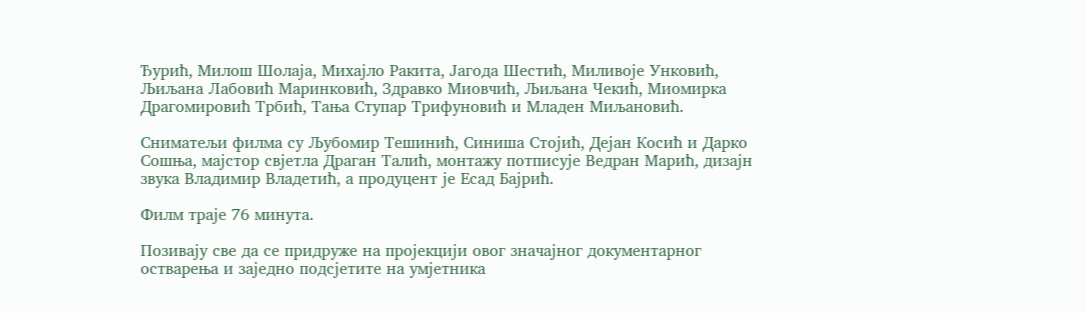Ђурић, Милош Шолаја, Михајло Ракита, Јагода Шестић, Миливоје Унковић, Љиљана Лабовић Маринковић, Здравко Миовчић, Љиљана Чекић, Миомирка Драгомировић Трбић, Тања Ступар Трифуновић и Младен Миљановић.

Сниматељи филма су Љубомир Тешинић, Синиша Стојић, Дејан Косић и Дарко Сошња, мајстор свјетла Драган Талић, монтажу потписује Ведран Марић, дизајн звука Владимир Владетић, а продуцент је Есад Бајрић.

Филм траје 76 минута.

Позивају све да се придруже на пројекцији овог значајног документарног остварења и заједно подсјетите на умјетника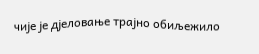чије је дјеловање трајно обиљежило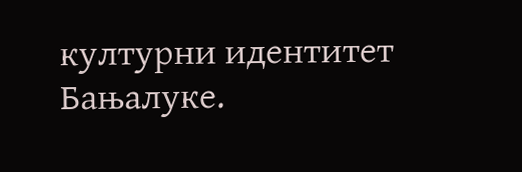културни идентитет Бањалуке.